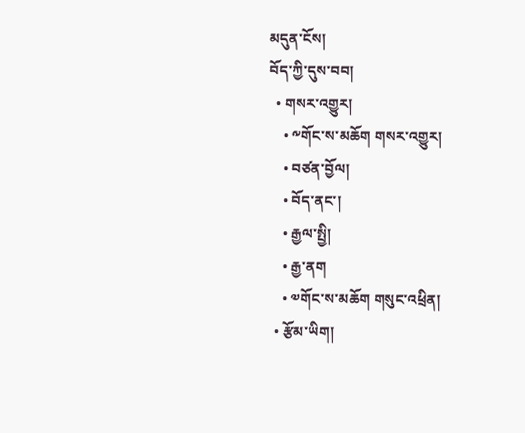མདུན་ངོས།
བོད་ཀྱི་དུས་བབ།
  • གསར་འགྱུར།
    • ༸གོང་ས་མཆོག གསར་འགྱུར།
    • བཙན་བྱོལ།
    • བོད་ནང་།
    • རྒྱལ་སྤྱི།
    • རྒྱ་ནག
    • ༧གོང་ས་མཆོག གསུང་འཕྲིན།
  • རྩོམ་ཡིག།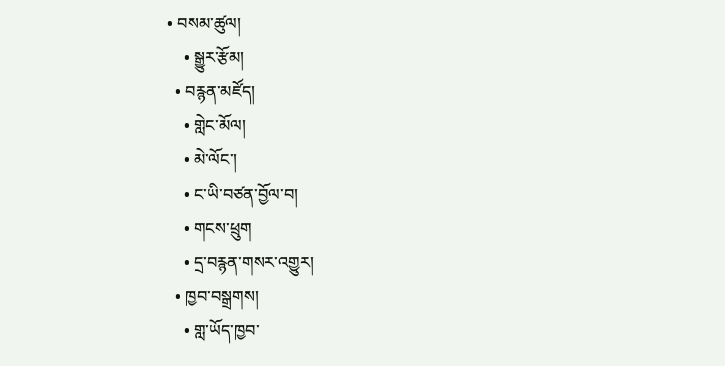• བསམ་ཚུལ།
    • སྒྱུར་རྩོམ།
  • བརྙན་མཛོད།
    • གླེང་མོལ།
    • མེ་ལོང་།
    • ང་ཡི་བཙན་བྱོལ་བ།
    • གངས་ཕྲུག
    • དྲ་བརྙན་གསར་འགྱུར།
  • ཁྱབ་བསྒྲགས།
    • གླ་ཡོད་ཁྱབ་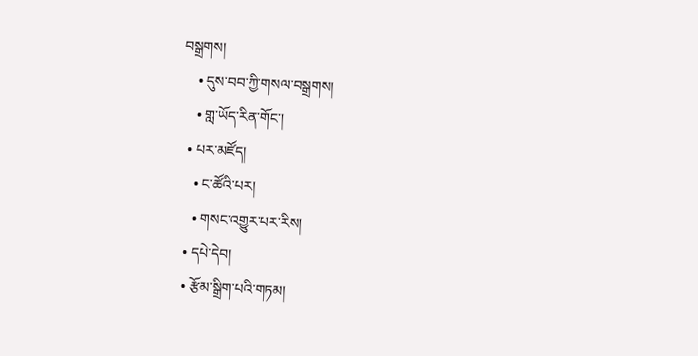བསྒྲགས།
    • དུས་བབ་ཀྱི་གསལ་བསྒྲགས།
    • གླ་ཡོད་རིན་གོང་།
  • པར་མཛོད།
    • ང་ཚོའི་པར།
    • གསང་འགྱུར་པར་རིས།
  • དཔེ་དེབ།
  • རྩོམ་སྒྲིག་པའི་གཏམ།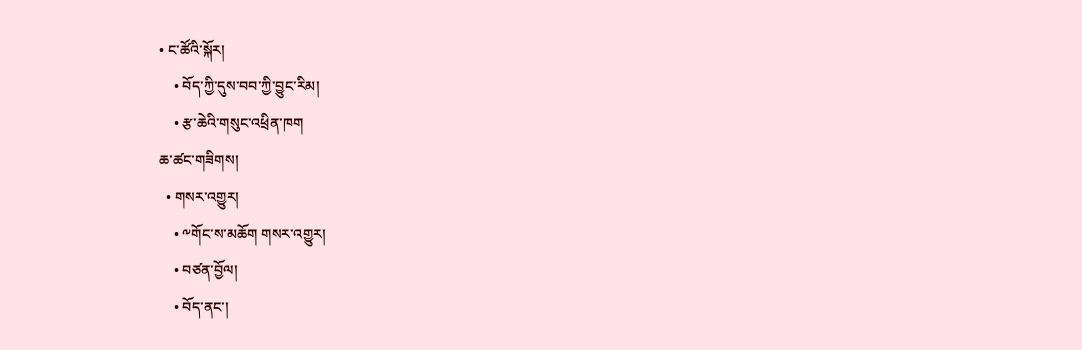• ང་ཚོའི་སྐོར།
    • བོད་ཀྱི་དུས་བབ་ཀྱི་བྱུང་རིམ།
    • རྩ་ཆེའི་གསུང་འཕྲིན་ཁག
ཆ་ཚང་གཟིགས།
  • གསར་འགྱུར།
    • ༸གོང་ས་མཆོག གསར་འགྱུར།
    • བཙན་བྱོལ།
    • བོད་ནང་།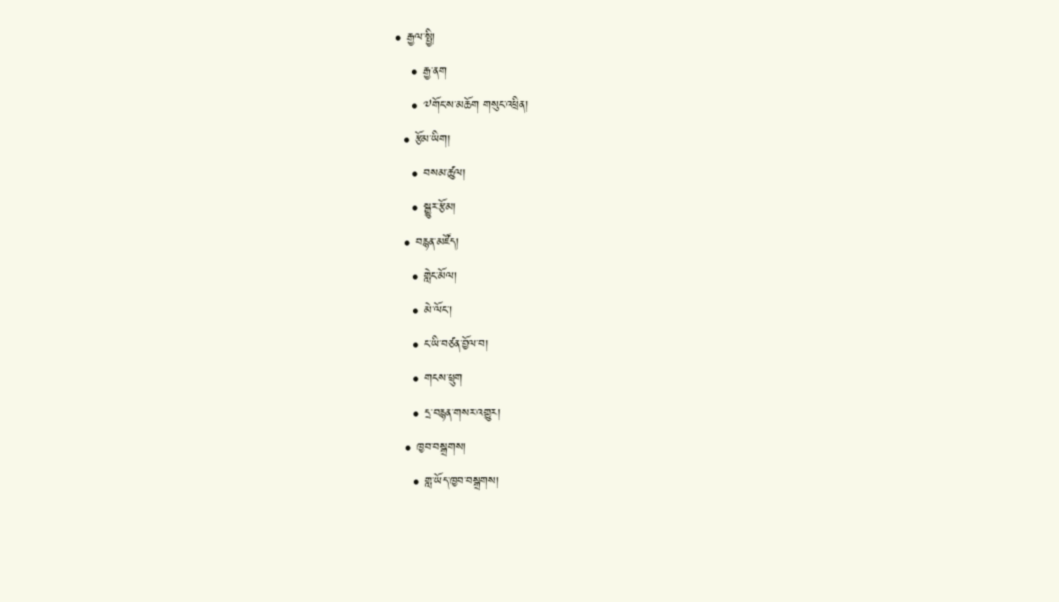• རྒྱལ་སྤྱི།
    • རྒྱ་ནག
    • ༧གོང་ས་མཆོག གསུང་འཕྲིན།
  • རྩོམ་ཡིག།
    • བསམ་ཚུལ།
    • སྒྱུར་རྩོམ།
  • བརྙན་མཛོད།
    • གླེང་མོལ།
    • མེ་ལོང་།
    • ང་ཡི་བཙན་བྱོལ་བ།
    • གངས་ཕྲུག
    • དྲ་བརྙན་གསར་འགྱུར།
  • ཁྱབ་བསྒྲགས།
    • གླ་ཡོད་ཁྱབ་བསྒྲགས།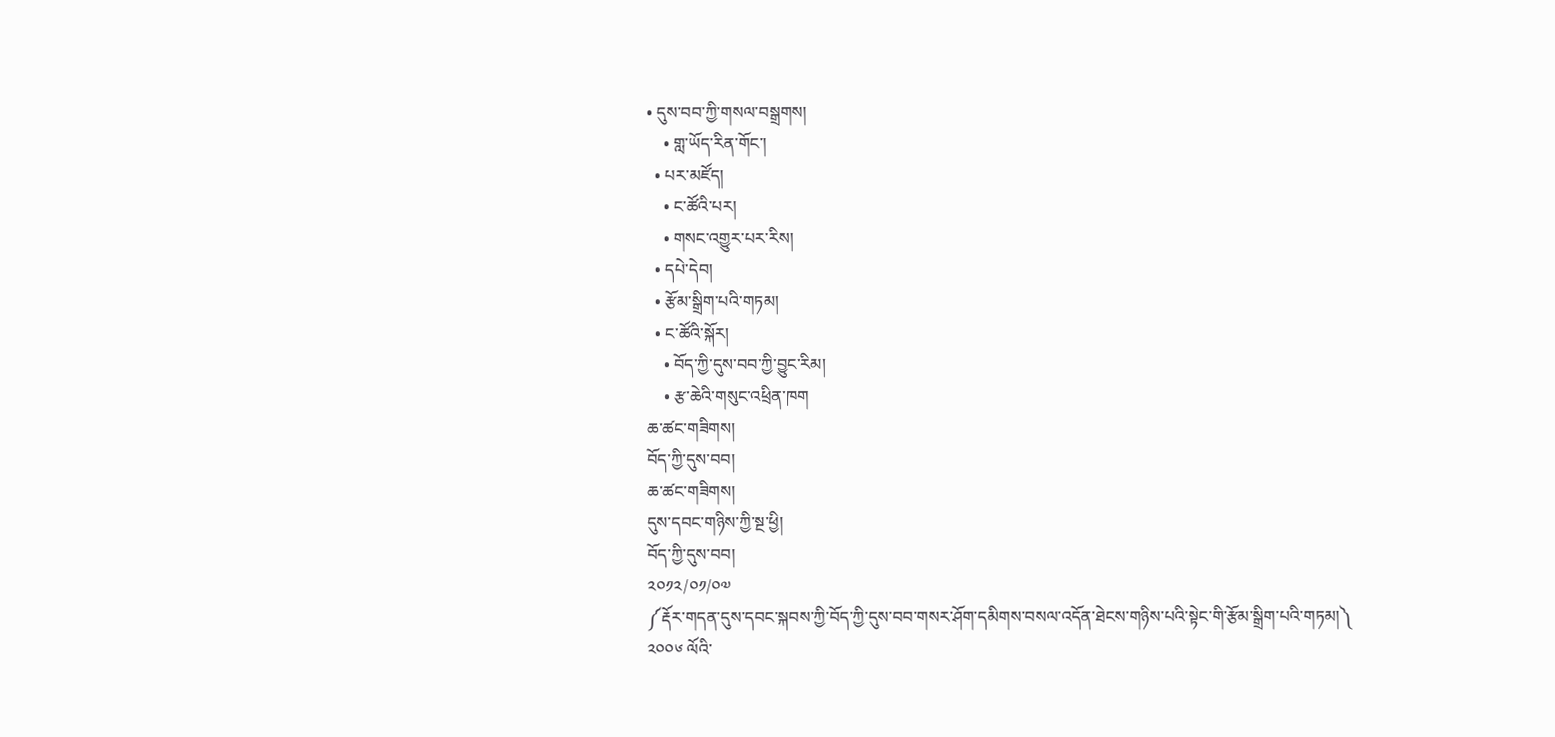• དུས་བབ་ཀྱི་གསལ་བསྒྲགས།
    • གླ་ཡོད་རིན་གོང་།
  • པར་མཛོད།
    • ང་ཚོའི་པར།
    • གསང་འགྱུར་པར་རིས།
  • དཔེ་དེབ།
  • རྩོམ་སྒྲིག་པའི་གཏམ།
  • ང་ཚོའི་སྐོར།
    • བོད་ཀྱི་དུས་བབ་ཀྱི་བྱུང་རིམ།
    • རྩ་ཆེའི་གསུང་འཕྲིན་ཁག
ཆ་ཚང་གཟིགས།
བོད་ཀྱི་དུས་བབ།
ཆ་ཚང་གཟིགས།
དུས་དབང་གཉིས་ཀྱི་སྔ་ཕྱི།
བོད་ཀྱི་དུས་བབ།
༢༠༡༢/༠༡/༠༧
༼རྡོར་གདན་དུས་དབང་སྐབས་ཀྱི་བོད་ཀྱི་དུས་བབ་གསར་ཤོག་དམིགས་བསལ་འདོན་ཐེངས་གཉིས་པའི་སྟེང་གི་རྩོམ་སྒྲིག་པའི་གཏམ།༽
༢༠༠༦ ལོའི་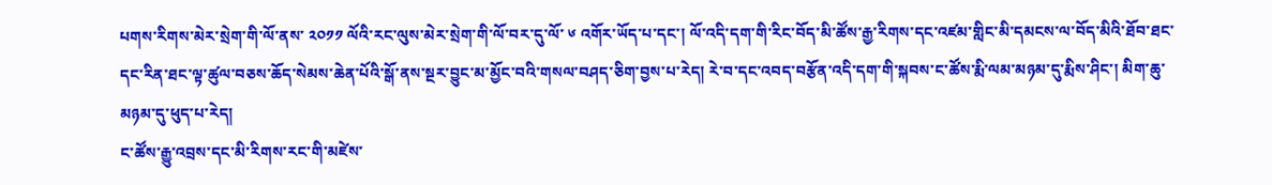པགས་རིགས་མེར་སྲེག་གི་ལོ་ནས་ ༢༠༡༡ ལོའི་རང་ལུས་མེར་སྲེག་གི་ལོ་བར་དུ་ལོ་ ༦ འགོར་ཡོད་པ་དང་། ལོ་འདི་དག་གི་རིང་བོད་མི་ཚོས་རྒྱ་རིགས་དང་འཛམ་གླིང་མི་དམངས་ལ་བོད་མིའི་ཐོབ་ཐང་དང་རིན་ཐང་ལྟ་ཚུལ་བཅས་ཆོད་སེམས་ཆེན་པོའི་སྒོ་ནས་སྔར་བྱུང་མ་མྱོང་བའི་གསལ་བཤད་ཅིག་བྱས་པ་རེད། རེ་བ་དང་འབད་བརྩོན་འདི་དག་གི་སྐབས་ང་ཚོས་རྨི་ལམ་མཉམ་དུ་རྨིས་ཤིང་། མིག་ཆུ་མཉམ་དུ་ཕུད་པ་རེད།
ང་ཚོས་རྒྱུ་འབྲས་དང་མི་རིགས་རང་གི་མཛེས་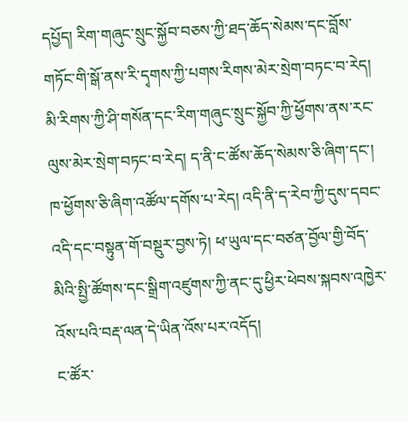དཔྱོད། རིག་གཞུང་སྲུང་སྐྱོབ་བཅས་ཀྱི་ཐད་ཆོད་སེམས་དང་བློས་གཏོང་གི་སྒོ་ནས་རི་དྭགས་ཀྱི་པགས་རིགས་མེར་སྲེག་བཏང་བ་རེད། མི་རིགས་ཀྱི་ཤི་གསོན་དང་རིག་གཞུང་སྲུང་སྐྱོབ་ཀྱི་ཕྱོགས་ནས་རང་ལུས་མེར་སྲེག་བཏང་བ་རེད། ད་ནི་ང་ཚོས་ཆོད་སེམས་ཅི་ཞིག་དང་། ཁ་ཕྱོགས་ཅི་ཞིག་འཚོལ་དགོས་པ་རེད། འདི་ནི་ད་རེབ་ཀྱི་དུས་དབང་འདི་དང་བསྟུན་གོ་བསྡུར་བྱས་ཏེ། ཕ་ཡུལ་དང་བཙན་བྱོལ་གྱི་བོད་མིའི་སྤྱི་ཚོགས་དང་སྒྲིག་འཛུགས་ཀྱི་ནང་དུ་ཕྱིར་ཕེབས་སྐབས་འཁྱེར་འོས་པའི་བརྡ་ལན་དེ་ཡིན་འོས་པར་འདོད།
ང་ཚོར་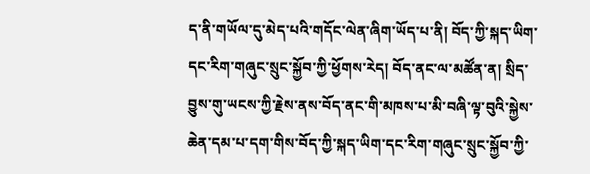ད་ནི་གཡོལ་དུ་མེད་པའི་གདོང་ལེན་ཞིག་ཡོད་པ་ནི། བོད་ཀྱི་སྐད་ཡིག་དང་རིག་གཞུང་སྲུང་སྐྱོབ་ཀྱི་ཕྱོགས་རེད། བོད་ནང་ལ་མཚོན་ན། སྲིད་བྱུས་གུ་ཡངས་ཀྱི་རྗེས་ནས་བོད་ནང་གི་མཁས་པ་མི་བཞི་ལྟ་བུའི་སྐྱེས་ཆེན་དམ་པ་དག་གིས་བོད་ཀྱི་སྐད་ཡིག་དང་རིག་གཞུང་སྲུང་སྐྱོབ་ཀྱི་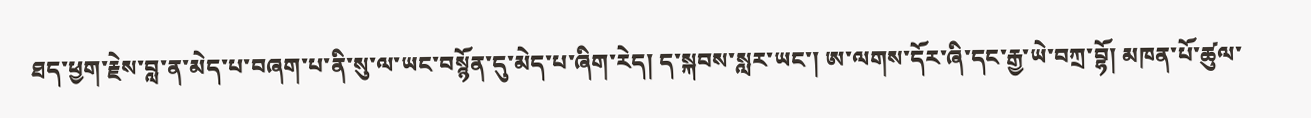ཐད་ཕྱག་རྗེས་བླ་ན་མེད་པ་བཞག་པ་ནི་སུ་ལ་ཡང་བསྙོན་དུ་མེད་པ་ཞིག་རེད། ད་སྐབས་སླར་ཡང་། ཨ་ལགས་དོར་ཞི་དང་རྒྱ་ཡེ་བཀྲ་བྷོ། མཁན་པོ་ཚུལ་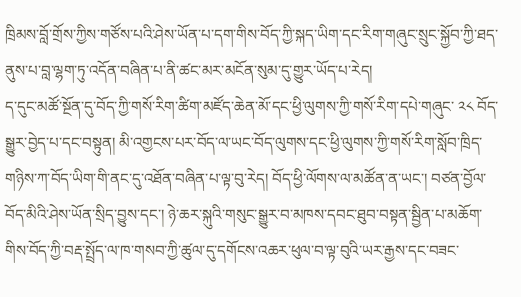ཁྲིམས་བློ་གྲོས་ཀྱིས་གཙོས་པའི་ཤེས་ཡོན་པ་དག་གིས་བོད་ཀྱི་སྐད་ཡིག་དང་རིག་གཞུང་སྲུང་སྐྱོབ་ཀྱི་ཐད་ནུས་པ་བླ་ལྷག་ཏུ་འདོན་བཞིན་པ་ནི་ཚང་མར་མངོན་སུམ་དུ་གྱུར་ཡོད་པ་རེད།
ད་དུང་མཚོ་སྔོན་དུ་བོད་ཀྱི་གསོ་རིག་ཚིག་མཛོད་ཆེན་མོ་དང་ཕྱི་ལུགས་ཀྱི་གསོ་རིག་དཔེ་གཞུང་ ༢༨ བོད་སྒྱུར་བྱེད་པ་དང་བསྟུན། མི་འགྱངས་པར་བོད་ལ་ཡང་བོད་ལུགས་དང་ཕྱི་ལུགས་ཀྱི་གསོ་རིག་སློབ་ཁྲིད་གཉིས་ཀ་བོད་ཡིག་གི་ནང་དུ་འཐོན་བཞིན་པ་ལྟ་བུ་རེད། བོད་ཕྱི་ལོགས་ལ་མཚོན་ན་ཡང་། བཙན་བྱོལ་བོད་མིའི་ཤེས་ཡོན་སྲིད་བྱུས་དང་། ཉེ་ཆར་སྐུའི་གསུང་སྒྱུར་བ་མཁས་དབང་ཐུབ་བསྟན་སྦྱིན་པ་མཆོག་གིས་བོད་ཀྱི་བརྡ་སྤྲོད་ལ་ཁ་གསབ་ཀྱི་ཚུལ་དུ་དགོངས་འཆར་ཕུལ་བ་ལྟ་བུའི་ཡར་རྒྱས་དང་བཟང་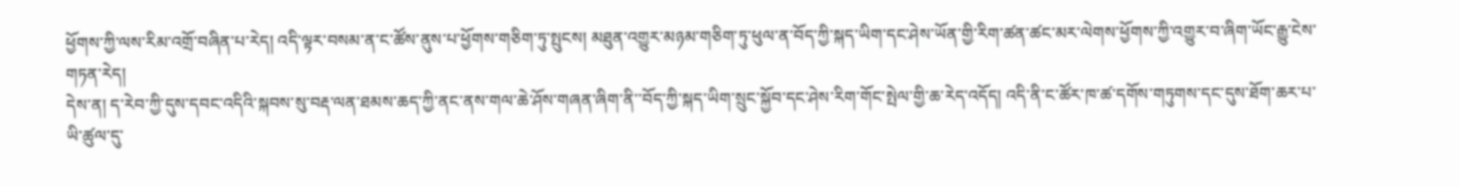ཕྱོགས་ཀྱི་ལས་རིམ་འགྲོ་བཞིན་པ་རེད། འདི་ལྟར་བསམ་ན་ང་ཚོས་ནུས་པ་ཕྱོགས་གཅིག་ཏུ་སྤུངས། མཐུན་འགྱུར་མཉམ་གཅིག་ཏུ་ཕུལ་ན་བོད་ཀྱི་སྐད་ཡིག་དང་ཤེས་ཡོན་གྱི་རིག་ཚན་ཚང་མར་ལེགས་ཕྱོགས་ཀྱི་འགྱུར་བ་ཞིག་ཡོང་རྒྱུ་ངེས་གཏན་རེད།
དེས་ན། ད་རེབ་ཀྱི་དུས་དབང་འདིའི་སྐབས་སུ་བརྡ་ལན་ཐམས་ཆད་ཀྱི་ནང་ནས་གལ་ཆེ་ཤོས་གཞན་ཞིག་ནི་་བོད་ཀྱི་སྐད་ཡིག་སྲུང་སྐྱོབ་དང་ཤེས་རིག་གོང་སྤེལ་གྱི་ཆ་རེད་འདོད། འདི་ནི་ང་ཚོར་ཁ་ཚ་དགོས་གཏུགས་དང་དུས་ཐོག་ཆར་པ་ཡི་ཚུལ་དུ་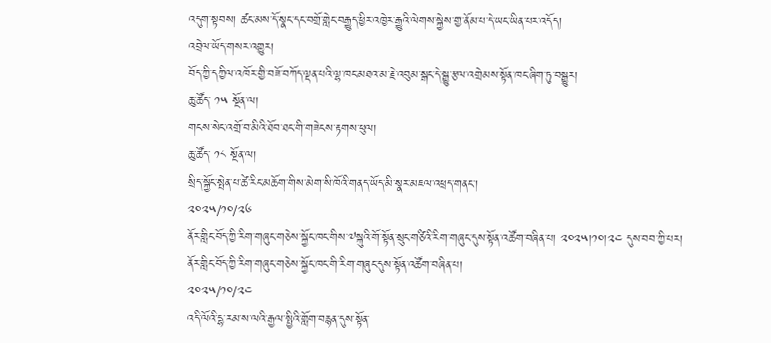འདུག་སྟབས། ཚང་མས་དོ་སྣང་དང་བགྲོ་གླེང་བརྒྱུད་ཕྱིར་འཁྱེར་རྒྱུའི་ལེགས་སྐྱེས་གྱ་ནོམ་པ་དེ་ཡང་ཡིན་པར་འདོད།
འབྲེལ་ཡོད་གསར་འགྱུར།
བོད་ཀྱི་དཀྱིལ་འཁོར་གྱི་བཟོ་བཀོད་ལྡན་པའི་ལྷ་ཁང་མཐའ་མ་རྗེ་འབུམ་སྒང་དེ་སྒྱུ་རྩལ་འགྲེམས་སྟོན་ཁང་ཞིག་ཏུ་བསྒྱུར།
ཆུ་ཚོད་ ༡༥ སྔོན་ལ།
གངས་སེང་འགྲོ་བ་མིའི་ཐོབ་ཐང་གི་གཟེངས་རྟགས་ཕུལ།
ཆུ་ཚོད་ ༡༨ སྔོན་ལ།
སྲིད་སྐྱོང་སྤེན་པ་ཚེ་རིང་མཆོག་གིས་མེག་སི་ཁོའི་གནད་ཡོད་མི་སྣར་མཇལ་འཕྲད་གནང་།
༢༠༢༥/༡༠/༢༦
ནོར་གླིང་བོད་ཀྱི་རིག་གཞུང་གཅེས་སྐྱོང་ཁང་གིས་༧སྐུའི་གོ་སྟོན་སྲུང་གཙིའི་རིག་གཞུང་དུས་སྟོན་འཚོག་བཞིན་པ། ༢༠༢༥།༡༠།༢༤ དུས་བབ་ཀྱི་པར།
ནོར་གླིང་བོད་ཀྱི་རིག་གཞུང་གཅེས་སྐྱོང་ཁང་གི་རིག་གཞུང་དུས་སྟོན་འཚོག་བཞིན་པ།
༢༠༢༥/༡༠/༢༤
འདི་ལོའི་དྷ་རམ་ས་ལའི་རྒྱལ་སྤྱིའི་གློག་བརྙན་དུས་སྟོན་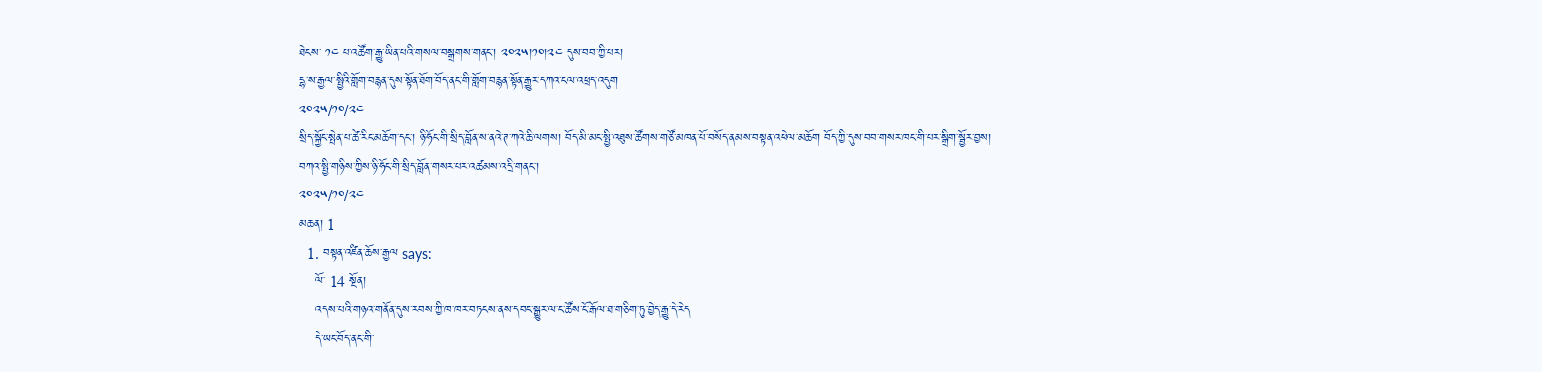ཐེངས་ ༡༤ པ་འཚོག་རྒྱུ་ཡིན་པའི་གསལ་བསྒྲགས་གནང་། ༢༠༢༥།༡༠།༢༤ དུས་བབ་ཀྱི་པར།
དྷ་ས་རྒྱལ་སྤྱིའི་གློག་བརྙན་དུས་སྟོན་ཐོག་བོད་ནང་གི་གློག་བརྙན་སྟོན་རྒྱུར་དཀའ་ངལ་འཕྲད་འདུག
༢༠༢༥/༡༠/༢༤
སྲིད་སྐྱོང་སྤེན་པ་ཚེ་རིང་མཆོག་དང་། ཉི་ཧོང་གི་སྲིད་བློན་ས་ནའེ་ཊ་ཀའེ་ཆི་ལགས། བོད་མི་མང་སྤྱི་འཐུས་ཚོགས་གཙོ་མཁན་པོ་བསོད་ནམས་བསྟན་འཕེལ་མཆོག བོད་ཀྱི་དུས་བབ་གསར་ཁང་གི་པར་སྒྲིག་སྦྱོར་བྱས།
བཀའ་སྤྱི་གཉིས་ཀྱིས་ཉི་ཧོང་གི་སྲིད་བློན་གསར་པར་འཚམས་འདྲི་གནང་།
༢༠༢༥/༡༠/༢༤
མཆན། 1
  1. བསྟན་འཛིན་ཆོས་རྒྱལ says:
    ལོ་ 14 སྔོན།
    འདས་པའི་གཉའ་གནོན་དུས་རབས་ཀྱི་ཁ་ཁར་བཏངས་ནས་དབང་སྒྱུར་ལ་ང་ཚོས་ངོ་རྒོལ་ཐ་གཅིག་ཏུ་བྱེད་རྒྱུ་དེ་རེད
    དེ་ཡང་བོད་ནང་གི་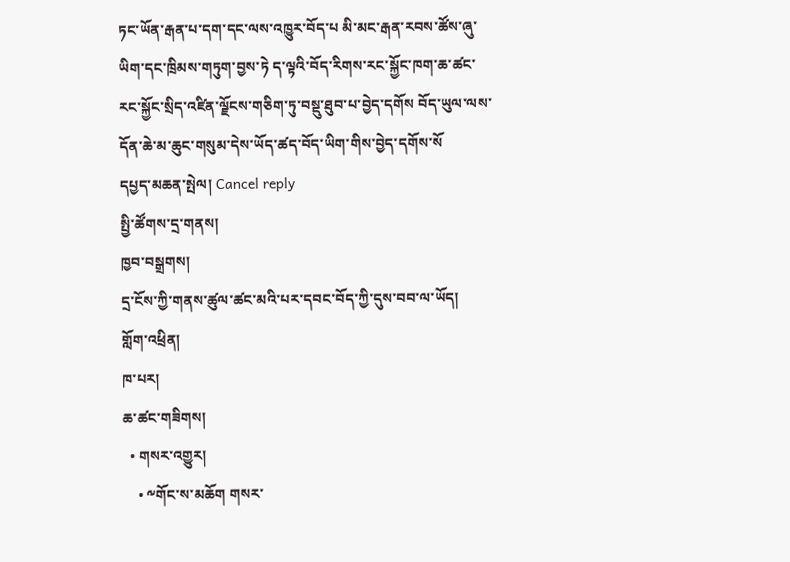ཏང་ཡོན་རྒན་པ་དག་དང་ལས་འཁྱུར་བོད་པ མི་མང་རྒན་རབས་ཚོས་ཞུ་ཡིག་དང་ཁྲིམས་གཏུག་བྱས་ཏེ ད་ལྟའི་བོད་རིགས་རང་སྐྱོང་ཁག་ཆ་ཚང་རང་སྐྱོང་སྲིད་འཛིན་ལྗོངས་གཅིག་ཏུ་བསྡུ་ཐུབ་པ་བྱེད་དགོས བོད་ཡུལ་ལས་དོན་ཆེ་མ་ཆུང་གསུམ་དེས་ཡོད་ཚད་བོད་ཡིག་གིས་བྱེད་དགོས་སོ
དཔྱད་མཆན་སྤེལ། Cancel reply
སྤྱི་ཚོགས་དྲ་གནས།
ཁྱབ་བསྒྲགས།
དྲ་ངོས་ཀྱི་གནས་ཚུལ་ཚང་མའི་པར་དབང་བོད་ཀྱི་དུས་བབ་ལ་ཡོད།
གློག་འཕྲིན།
ཁ་པར།
ཆ་ཚང་གཟིགས།
  • གསར་འགྱུར།
    • ༸གོང་ས་མཆོག གསར་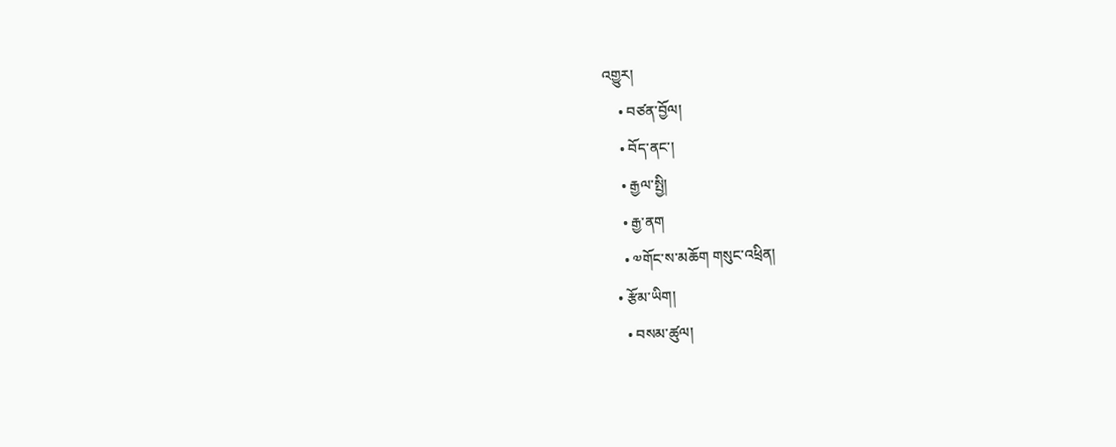འགྱུར།
    • བཙན་བྱོལ།
    • བོད་ནང་།
    • རྒྱལ་སྤྱི།
    • རྒྱ་ནག
    • ༧གོང་ས་མཆོག གསུང་འཕྲིན།
  • རྩོམ་ཡིག།
    • བསམ་ཚུལ།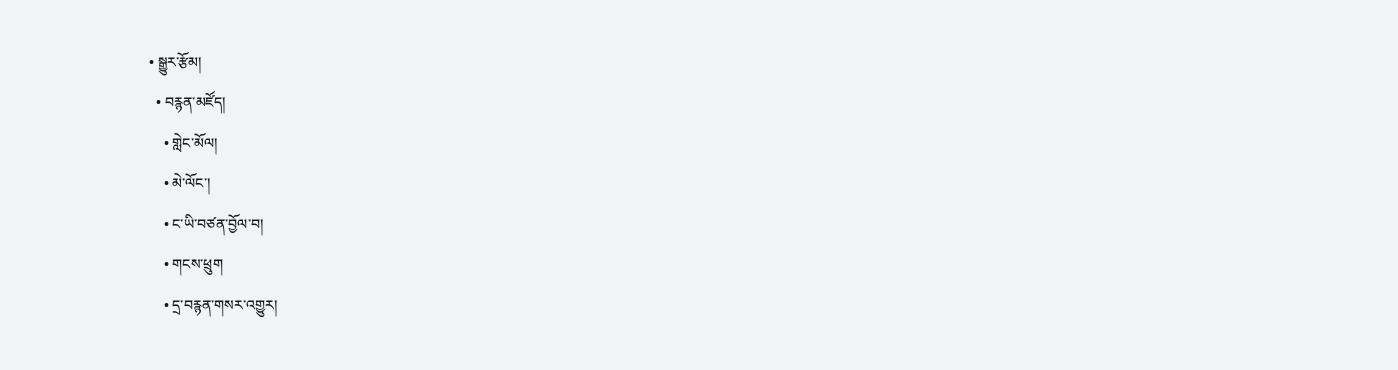• སྒྱུར་རྩོམ།
  • བརྙན་མཛོད།
    • གླེང་མོལ།
    • མེ་ལོང་།
    • ང་ཡི་བཙན་བྱོལ་བ།
    • གངས་ཕྲུག
    • དྲ་བརྙན་གསར་འགྱུར།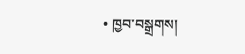• ཁྱབ་བསྒྲགས།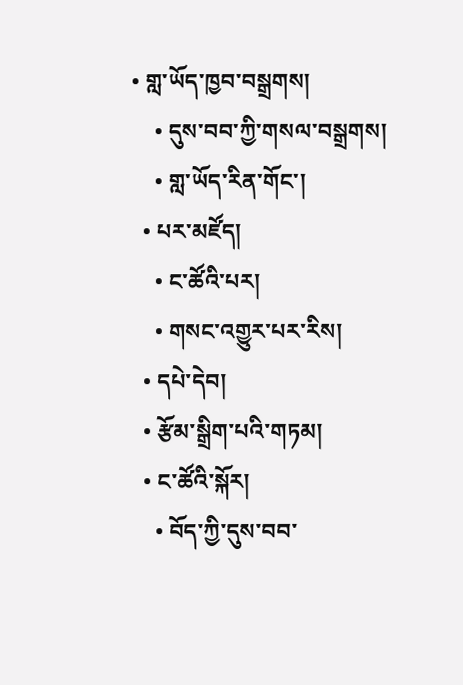• གླ་ཡོད་ཁྱབ་བསྒྲགས།
    • དུས་བབ་ཀྱི་གསལ་བསྒྲགས།
    • གླ་ཡོད་རིན་གོང་།
  • པར་མཛོད།
    • ང་ཚོའི་པར།
    • གསང་འགྱུར་པར་རིས།
  • དཔེ་དེབ།
  • རྩོམ་སྒྲིག་པའི་གཏམ།
  • ང་ཚོའི་སྐོར།
    • བོད་ཀྱི་དུས་བབ་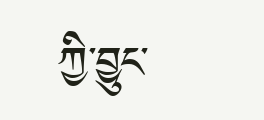ཀྱི་བྱུང་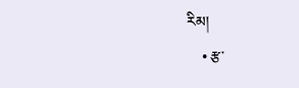རིམ།
    • རྩ་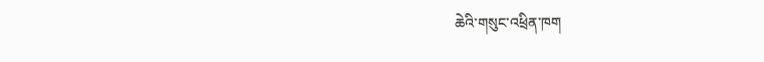ཆེའི་གསུང་འཕྲིན་ཁག